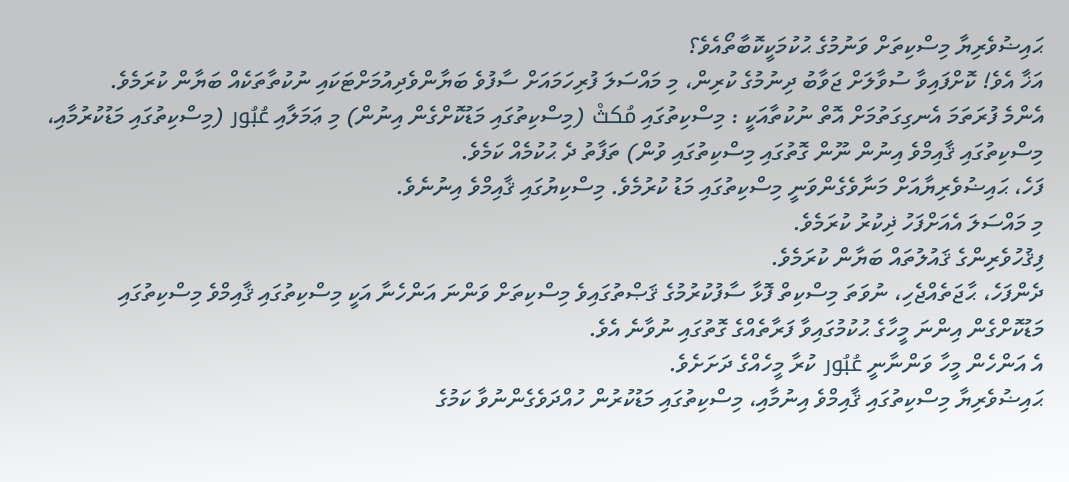ޙައިޟުވެރިޔާ މިސްކިތަށް ވަނުމުގެ ޙުކުމަކީކޮބާތޯއެވެ؟
އަޚާ އެވެ! ކޮށްފައިވާ ސުވާލަށް ޖަވާބު ދިނުމުގެ ކުރިން، މި މައްސަލަ ފުރިހަމައަށް ސާފުވެ ބަޔާންވެދިއުމަށްޓަކައި ނުކުތާތަކެއް ބަޔާން ކުރަމެވެ.
އެންމެ ފުރަތަމަ އެނގިގަތުމަށް އޮތް ނުކުތާއަކީ : މިސްކިތުގައި مُكثْ (މިސްކިތުގައި މަޑުކޮށްގެން އިނުން) މި ޢަމަލާއި عُبُور (މިސްކިތުގައި މަޑުކުރުމާއި، މިސްކިތުގައި ޤާއިމްވެ އިނުން ނޫން ގޮތުގައި މިސްކިތުގައި ވުން) ތަފާތު ދެ ޙުކުމެއް ކަމެވެ.
ފަހެ، ޙައިޟުވެރިޔާއަށް މަނާވެގެންވަނީ މިސްކިތުގައި މަޑު ކުރުމެވެ. މިސްކިޔުގައި ޤާއިމްވެ އިނުނެވެ.
މި މައްސަލަ އެއަށްފަހު ޛިކުރު ކުރަމެވެ.
ފިޤުހުވެރިންގެ ޤައުލުތައް ބަޔާން ކުރަމެވެ.
ދެންފަހެ، ޙާޖަތެއްޖެހި، ނުވަތަ މިސްކިތް ފޮޅާ ސާފުކުރުމުގެ ޤަޞްތުގައިވެ މިސްކިތަށް ވަންނަ އަންހެނާ އަކީ މިސްކިތުގައި ޤާއިމްވެ މިސްކިތުގައި މަޑުކޮށްގެން އިންނަ މީހާގެ ޙުކުމުގައިވާ ފަރާތެއްގެ ގޮތުގައި ނުވާނެ އެވެ.
އެ އަންހެން މީހާ ވަންނާނީ عُبُور ކުރާ މީހެއްގެ ދަށަށެވެ.
ޙައިޟުވެރިޔާ މިސްކިތުގައި ޤާއިމްވެ އިނުމާއި، މިސްކިތުގައި މަޑުކުރުން ހުއްދަވެގެންނުވާ ކަމުގެ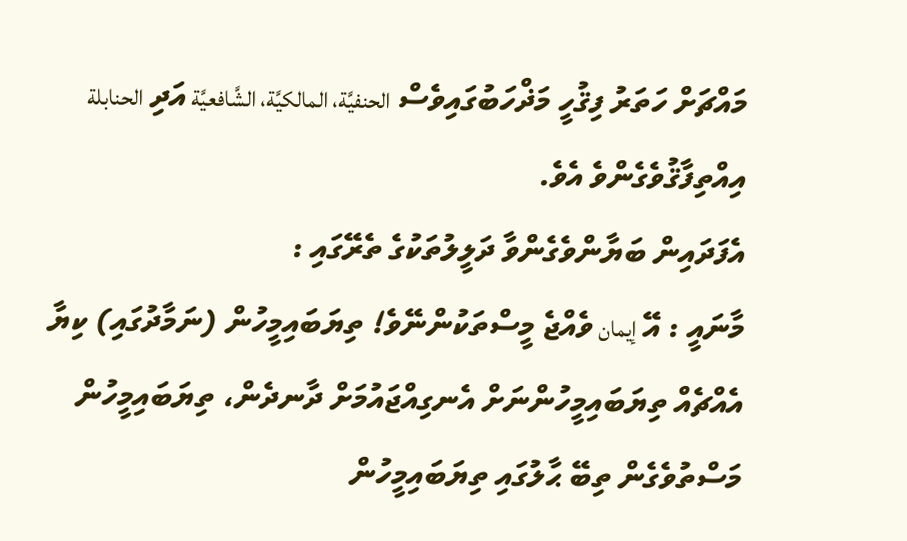މައްޗަށް ހަތަރު ފިޤުހީ މަޛްހަބުގައިވެސް الحنفيَّة، المالكيَّة، الشَّافعيَّة އަދި الحنابلة އިއްތިފާޤުވެގެންވެ އެވެ.
އެފަދައިން ބަޔާންވެގެންވާ ދަލީލުތަކުގެ ތެރޭގައި :
މާނައީ : އޭ إيمان ވެއްޖެ މީސްތަކުންނޭވެ! ތިޔަބައިމީހުން (ނަމާދުގައި) ކިޔާ އެއްޗެއް ތިޔަބައިމީހުންނަށް އެނގިއްޖައުމަށް ދާނދެން، ތިޔަބައިމީހުން މަސްތުވެގެން ތިބޭ ޙާލުގައި ތިޔަބައިމީހުން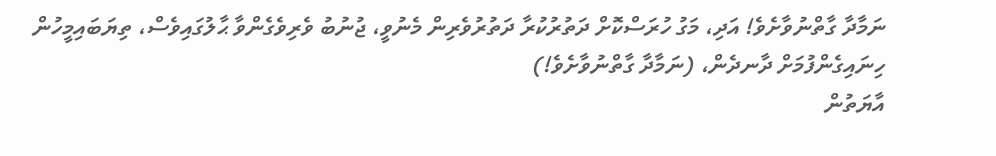ނަމާދާ ގާތްނުވާށެވެ! އަދި، މަގު ހުރަސްކޮށް ދަތުރުކުރާ ދަތުރުވެރިން މެނުވީ، ޖުނުބު ވެރިވެގެންވާ ޙާލުގައިވެސް، ތިޔަބައިމީހުން ހިނައިގެންފުމަށް ދާނދެން، (ނަމާދާ ގާތްނުވާށެވެ!)
އާޔަތުން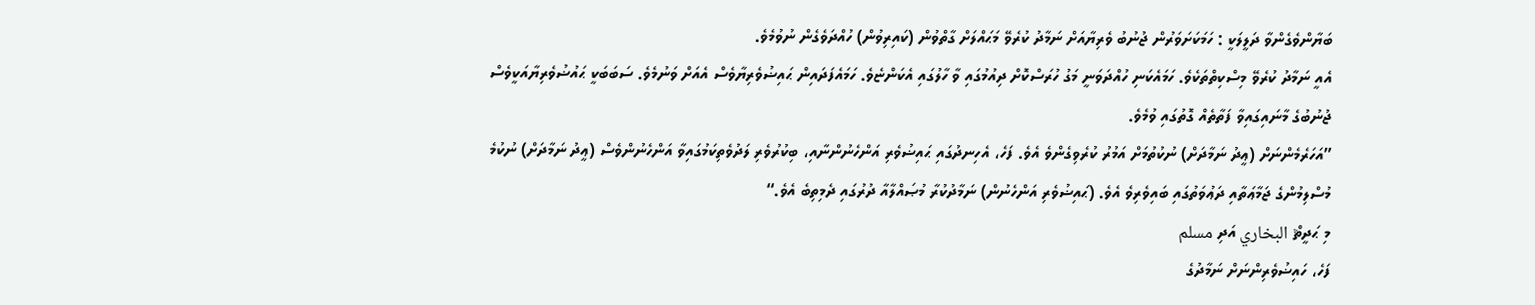ބަޔާންވެގެންވާ ދަލީލަކީ : ހަމަކަށަވަރުން ޖުނުބު ވެރިޔާއަށް ނަމާދު ކުރެވޭ މަޙައްލަށް ގާތްވުން (ކައިރިވުން) ހުއްދަވެގެން ނުވުމެވެ.
އެއީ ނަމާދު ކުރެވޭ މިސްކިތްތަކެވެ. ހަމައެކަނި ހުއްދަވަނީ މަގު ހުރަސްކޮށް ދިއުމުގައި ވާ ހާލުގައި އެކަންޏެވެ. ހަމައެފަދައިން ޙައިޟުވެރިޔާވެސް އެއަށް ވަނުމެވެ. ސަބަބަކީ ޙައުޟުވެރިޔާއަކީވެސް ޖުނުބުގެ މާނައިގައިވާ ފަތާތެއް ގޮތުގައި ވުމެވެ.
”އަހަރެމެންނަށް (ޢީދު ނަމާދަށް) ނުކުތުމަށް އަމުރު ކުރެވިގެންވެ އެވެ. ފަހެ، އެހިނދުގައި ޙައިޟުވެރި އަންހެނުންނާއި، ބިކުރުވެރި ލަދުވެތިކަމުގައިވާ އަންހެނުންވެސް (ޢީދު ނަމާދަށް) ނުކުމެ މުސްލިމުންގެ ޖަމާޢަތާއި ދަޢުވަތުގައި ބައިވެރިވެ އެވެ. (ޙައިޟުވެރި އަންހެނުން) ނަމާދުކުރާ މުޞައްލާއާ ދުރުގައި ދެމިތިބެ އެވެ.“
މި ޙަދީޘް البخاري އަދި مسلم
ފަހެ، ހައިޟުވެރިންނަށް ނަމާދުގެ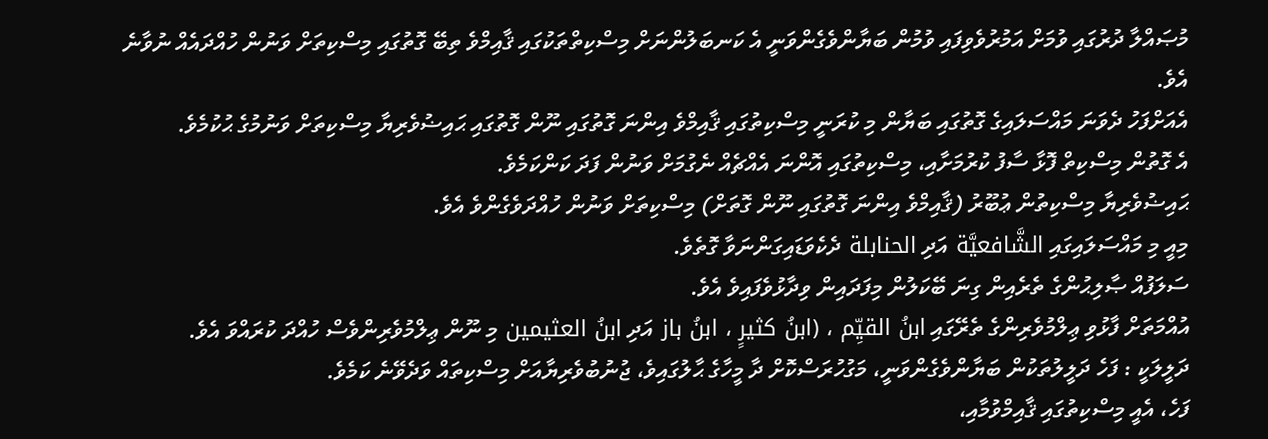މުޞައްލާ ދުރުގައި ވުމަށް އަމުރުވެވިފައި ވުމުން ބަޔާންވެގެންވަނީ އެ ކަނބަލުންނަށް މިސްކިތްތަކުގައި ޤާއިމްވެ ތިބޭ ގޮތުގައި މިސްކިތަށް ވަނުން ހުއްދައެއް ނުވާނެ އެވެ.
އެއަށްފަހު ދެވަނަ މައްސަލައިގެ ގޮތުގައި ބަޔާން މި ކުރަނީ މިސްކިތުގައި ޤާއިމްވެ އިންނަ ގޮތުގައި ނޫން ގޮތުގައި ޙައިޟުވެރިޔާ މިސްކިތަށް ވަނުމުގެ ޙުކުމެވެ.
އެ ގޮތުން މިސްކިތް ފޮޅާ ސާފު ކުރުމަށާއި، މިސްކިތުގައި އޮންނަ އެއްޗެއް ނެގުމަށް ވަނުން ފަދަ ކަންކަމެވެ.
ޙައިޟުވެރިޔާ މިސްކިތުން ޢުބޫރު (ޤާއިމްވެ އިންނަ ގޮތުގައި ނޫން ގޮތަށް) މިސްކިތަށް ވަނުން ހުއްދަވެގެންވެ އެވެ.
މިއީ މި މައްސަލައިގައި الشَّافعيَّة އަދި الحنابلة ދެކެވަޑައިގަންނަވާ ގޮތެވެ.
ސަލަފުއް ޞާލިޙުންގެ ތެރެއިން ގިނަ ބޭކަލުން މިފަދައިން ވިދާޅުވެފައިވެ އެވެ.
އުއްމަތަށް ފާޅުވި ޢިލްމުވެރިންގެ ތެރޭގައި ابنُ القيِّم ، (ابنُ كثيرٍ ، ابنُ باز އަދި ابنُ العثيمين މި ނޫން ޢިލްމުވެރިންވެސް ހުއްދަ ކުރައްވަ އެވެ.
ދަލީލަކީ : ފަހެ ދަލީލުތަކުން ބަޔާންވެގެންވަނީ، މަގުހުރަސްކޮށް ދާ މީހާގެ ޙާލުގައިވެ، ޖުނުބުވެރިޔާއަށް މިސްކިތައް ވަދެވޭނެ ކަމެވެ.
ފަހެ، އެއީ މިސްކިތުގައި ޤާއިމްވުމާއި،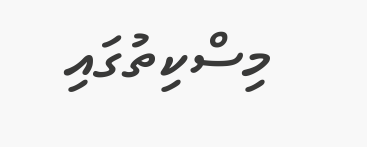މިސްކިތުގައި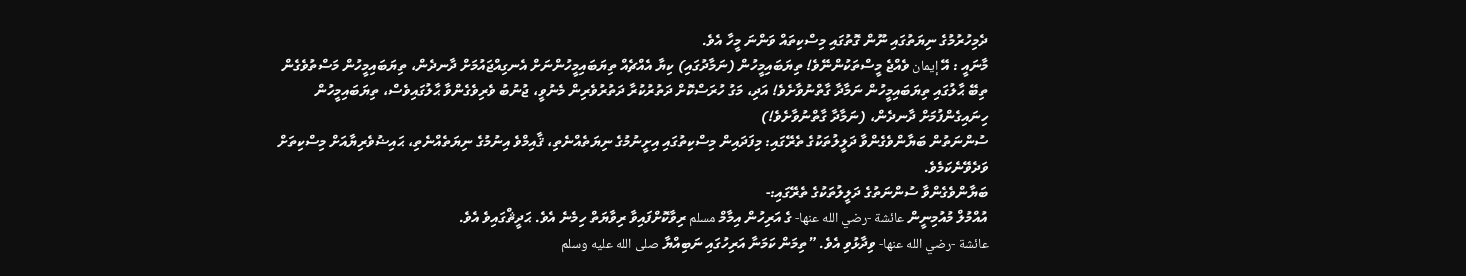ދެމިހުރުމުގެ ނިޔަތުގައި ނޫން ގޮތުގައި މިސްކިތައް ވަންނަ މީހާ އެވެ.
މާނައީ : އޭ إيمان ވެއްޖެ މީސްތަކުންނޭވެ! ތިޔަބައިމީހުން (ނަމާދުގައި) ކިޔާ އެއްޗެއް ތިޔަބައިމީހުންނަށް އެނގިއްޖައުމަށް ދާނދެން، ތިޔަބައިމީހުން މަސްތުވެގެން ތިބޭ ޙާލުގައި ތިޔަބައިމީހުން ނަމާދާ ގާތްނުވާށެވެ! އަދި، މަގު ހުރަސްކޮށް ދަތުރުކުރާ ދަތުރުވެރިން މެނުވީ، ޖުނުބު ވެރިވެގެންވާ ޙާލުގައިވެސް، ތިޔަބައިމީހުން ހިނައިގެންފުމަށް ދާނދެން، (ނަމާދާ ގާތްނުވާށެވެ!)
ސުންނަތުން ބަޔާންވެގެންވާ ދަލީލުތަކުގެ ތެރޭގައި: މިފަދައިން މިސްކިތުގައި އިށީނުމުގެ ނިޔަތެއްނެތި، ޤާއިމްވެ އިނުމުގެ ނިޔަތެއްނެތި، ޙައިޟުވެރިޔާއަށް މިސްކިތަށް ވަދެވޭނެކަމެވެ.
ބަޔާންވެގެންވާ ސުންނަތުގެ ދަލީލުތަކުގެ ތެރޭގައި:-
އުއްމުލް މުއުމިނީން عائشة -رضي الله عنها- ގެ އަރިހުން އިމާމް مسلم ރިވާކޮށްފައިވާ ރިވާޔަތް ހިމެނެ އެވެ. ޙަދީޘްގައިވެ އެވެ.
عائشة -رضي الله عنها- ވިދާޅުވި އެވެ. ”ތިމަން ކަމަނާ އަރިހުގައި ނަބިއްޔާ صلى الله عليه وسلم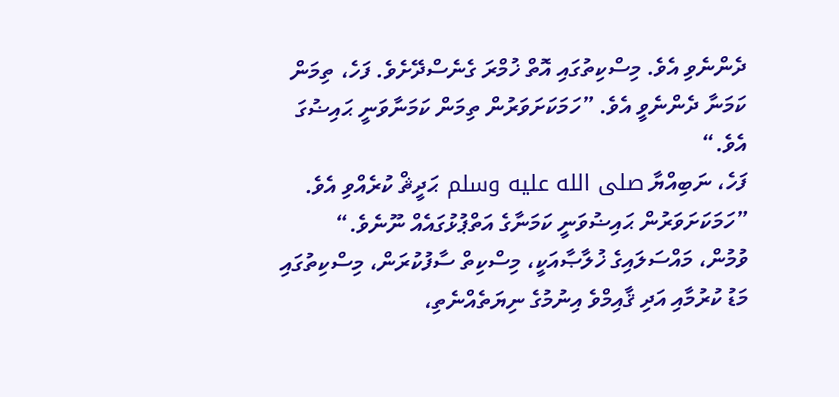ދެންނެވި އެވެ. މިސްކިތުގައި އޮތް ޚުމްރަ ގެނެސްދޭށެވެ. ފަހެ، ތިމަން ކަމަނާ ދެންނެވީ އެވެ. ”ހަމަކަށަވަރުން ތިމަން ކަމަނާވަނީ ޙައިޟުގަ އެވެ.“
ފަހެ، ނަބިއްޔާ صلى الله عليه وسلم ޙަދީޘް ކުރެއްވި އެވެ. ”ހަމަކަށަވަރުން ޙައިޟުވަނީ ކަމަނާގެ އަތްޕުޅުގައެއް ނޫނެވެ.“
ވުމުން، މައްސަލައިގެ ޚުލާޞާއަކީ، މިސްކިތް ސާފުކުރަން، މިސްކިތުގައި މަޑު ކުރުމާއި އަދި ޤާއިމްވެ އިނުމުގެ ނިޔަތެއްނެތި،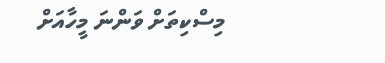މިސްކިތަށް ވަންނަ މީހާއަށް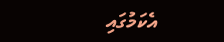އެކަމުގައި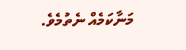މަނާކަމެއް ނެތުމެވެ.